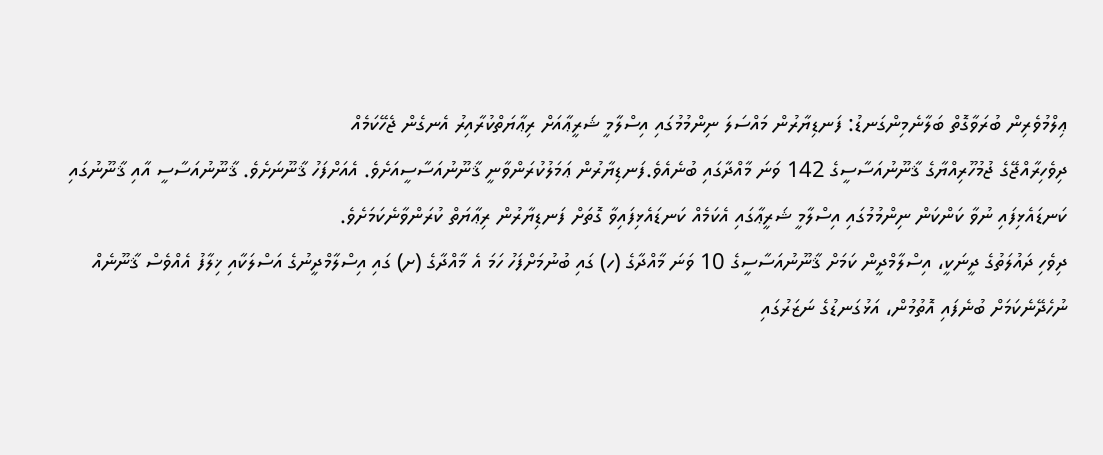ޢިލްމުވެރިން ބުރަވާގޮތް ބަލާނެމިންގަނޑު: ފަނޑިޔާރުން މައްސަލަ ނިންމުމުގައި އިސްލާމީ ޝަރީޢާއަށް ރިޢާޔަތްކުރާއިރު އެނގެން ޖެހޭކަމެއް
ދިވެހިރާއްޖޭގެ ޖުމުހޫރިއްޔާގެ ޤާނޫނުއަސާސީގެ 142 ވަނަ މާއްދާގައި ބުނެއެވެ.ފަނޑިޔާރުން ޢަމަލުކުރަންވާނީ ޤާނޫނުއަސާސީއަށެވެ. އެއަށްފަހު ޤާނޫނަށެވެ. ޤާނޫނުއަސާސީ އާއި ޤާނޫނުގައި ކަނޑައެޅިފައި ނުވާ ކަންކަން ނިންމުމުގައި އިސްލާމީ ޝަރީޢާގައި އެކަމެއް ކަނޑައެޅިފައިވާ ގޮތަށް ފަނޑިޔާރުން ރިޢާޔަތް ކުރަންވާނެކަމަށެވެ.
ދިވެހި ދައުލަތުގެ ދީނަކީ، އިސްލާމްދީން ކަމަށް ޤާނޫނުއަސާސީގެ 10 ވަނަ މާއްދާގެ (ހ) ގައި ބުނުމަށްފަހު ހަމަ އެ މާއްދާގެ (ށ) ގައި އިސްލާމްދީނުގެ އަސްލަކާއި ޚިލާފު އެއްވެސް ޤާނޫނެއް ނުހެދޭނެކަމަށް ބުނެފައި އޮތުމުން، އަޅުގަނޑުގެ ނަޒަރުގައި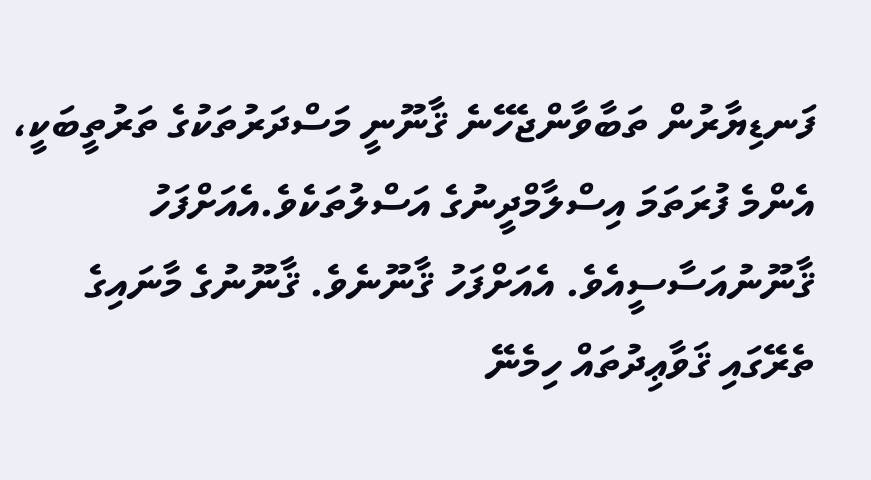ފަނޑިޔާރުން ތަބާވާންޖެހޭނެ ޤާނޫނީ މަސްދަރުތަކުގެ ތަރުތީބަކީ، އެންމެ ފުރަތަމަ އިސްލާމްދީނުގެ އަސްލުތަކެވެ.އެއަށްފަހު ޤާނޫނުއަސާސީއެވެ. އެއަށްފަހު ޤާނޫނެވެ. ޤާނޫނުގެ މާނައިގެ ތެރޭގައި ޤަވާޢިދުތައް ހިމެނޭ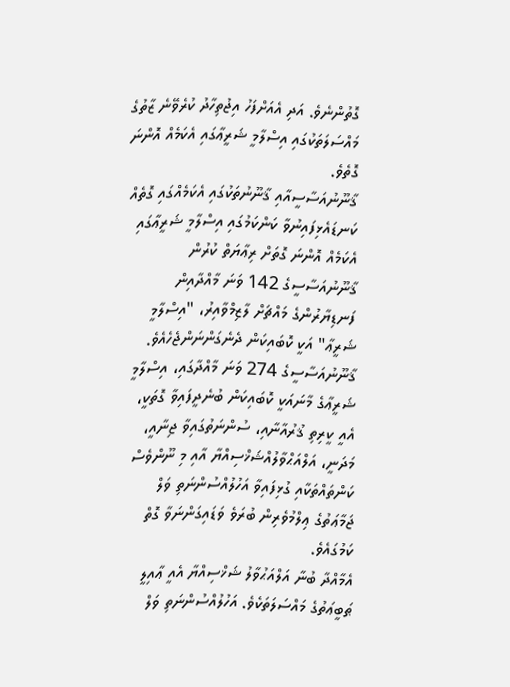ގޮތުންނެވެ. އަދި އެއަށްފަހު އިޖުތިހާދު ކުރެވޭނެ ޒާތުގެ މައްސަލަތަކުގައި އިސްލާމީ ޝަރީޢާގައި އެކަމެއް އޮންނަ ގޮތެވެ.
ޤާނޫނުއަސާސީއާއި ޤާނޫނުތަކުގައި އެކަމެއްގައި ގޮތެއް ކަނޑައެޅިފައިނުވާ ކަންކަމުގައި އިސްލާމީ ޝަރީޢާގައި އެކަމެއް އޮންނަ ގޮތަށް ރިޢާޔަތް ކުރުން ޤާނޫނުއަސާސީގެ 142 ވަނަ މާއްދާއިން ފަނޑިޔާރުންގެ މައްޗަށް ލާޒިމްވާއިރު، "އިސްލާމީ ޝަރީޢާ" އަކީ ކޮބައިކަން ދެނެގަންނަންޖެހެއެވެ. ޤާނޫނުއަސާސީގެ 274 ވަނަ މާއްދާގައި، އިސްލާމީ ޝަރީޢާގެ މާނައަކީ ކޮބައިކަން ބުނެދީފައިވާ ގޮތަކީ، އެއީ ކީރިތި ޤުރުއާނާއި، ސުންނަތުގައިވާ ޖިނާއީ، މަދަނީ، އަލްއަޙްވާލުއްޝަޚްސިއްޔާ އާއި މި ނޫންވެސް ކަންތައްތަކާއި ގުޅިފައިވާ އަހުލުއްސުންނަތި ވަލް ޖަމާޢަތުގެ ޢިލްމުވެރިން ބުރަވެ ވަޑައިގަންނަވާ ގޮތް ކަމުގައެވެ.
އެމާއްދާ ބުނާ އަލްއަޙުވާލު ޝަޚްސިއްޔާ އެއީ ޢާއިލީ ޠަބީޢަތުގެ މައްސަލަތަކެވެ. އަހުލުއްސުންނަތި ވަލް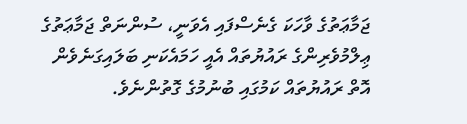ޖަމާޢަތުގެ ވާހަކަ ގެނެސްފައި އެވަނީ، ސުންނަތް ޖަމާޢަތުގެ ޢިލްމުވެރިންގެ ރައުޔުތައް އެއީ ހަމައެކަނި ބަލައިގަނެވެން އޮތް ރައުޔުތައް ކަމުގައި ބުނުމުގެ ގޮތުންނެވެ.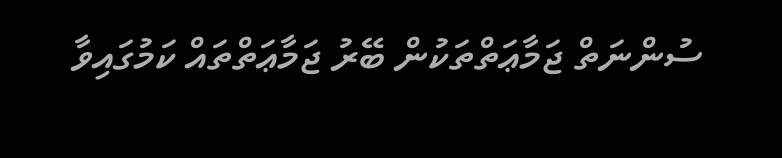ސުންނަތް ޖަމާޢަތްތަކުން ބޭރު ޖަމާޢަތްތައް ކަމުގައިވާ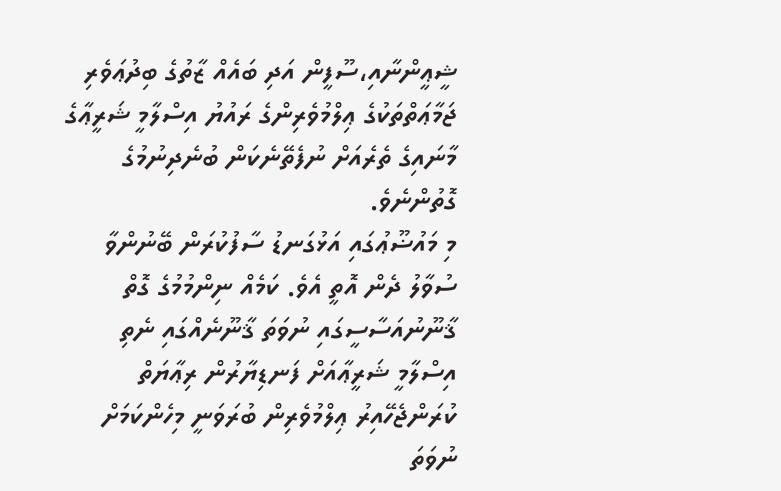ޝީޢީންނާއި،ސޫފީން އަދި ބައެއް ޒާތުގެ ބިދުޢަވެރި ޖަމާޢަތްތަކުގެ ޢިލްމުވެރިންގެ ރައުޔު އިސްލާމީ ޝަރީޢާގެ މާނައިގެ ތެރެއަށް ނުފެތޭނެކަން ބުނެދިނުމުގެ ގޮތުންނެވެ.
މި މައުޟޫޢުގައި އަޅުގަނޑު ސާފުކުރަން ބޭނުންވާ ސުވާލު ދެން އޮތީ އެވެ. ކަމެއް ނިންމުމުގެ ގޮތް ޤާނޫނުއަސާސީގައި ނުވަތަ ޤާނޫނެއްގައި ނެތި އިސްލާމީ ޝަރީޢާއަށް ފަނޑިޔާރުން ރިޢާޔަތް ކުރަންޖެހޭއިރު ޢިލްމުވެރިން ބުރަވަނީ މިހެންކަމަށް ނުވަތަ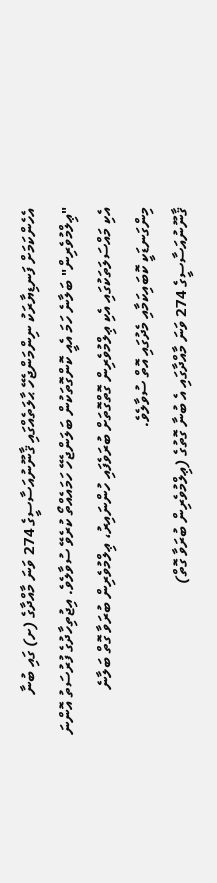އެހެންކަމަށް ފަނޑިޔާރަކު ނިންމަންޖެހޭ ޙާލަތެއްގައި ޤާނޫނުއަސާސީގެ 274 ވަނަ މާއްދާގެ (ށ) ގައި ބުނާ "ޢިލްމުވެރިން" ބަލާނެ ހަމަ އެއީ ކޮންގޮތަކުން ބަލަންޖެހޭ ހަމައެއްތޯ ކުރެވޭ ސުވާލެވެ. އިޖުތިހާދުގެ ފުރުސަތު އޮންނަ އެކި މައްސަލަތަކުގައި އެކި ޢިލްމުވެރިން ގޮތްގޮތަށް ބުރަވެފައި ހުންނައިރު، ޢިލްމުވެރިން ބުރަވާ ގޮތް ބަލާނެ މިންގަނޑަކީ ކޮބައިކަމާއި މެދުގައި އޮތް ސުވާލެވެ.
ޤާނޫނުއަސާސީގެ 274 ވަނަ މާއްދާގައި އެ ބުނާ ގޮތުގެ (ޢިލްމުވެރިން ބުރަވާ ގޮތް)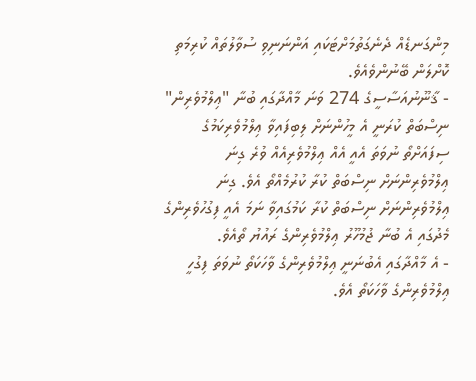މިންގަނޑެއް ދެނެގަތުމަށްޓަކައި އަންނަނިވި ސުވާލުތައް ކުރިމަތި ކޮށްލަން ބޭނުންވެއެވެ.
- ޤާނޫނުއަސާސީގެ 274 ވަނަ މާއްދާގައި ބުނާ "ޢިލްމުވެރިން" ނިސްބަތް ކުރަނީ އެ މީހުންނަށް ލިބިފައިވާ ޢިލްމުވެރިކަމުގެ ސިފައަށްތޯ ނުވަތަ އެއީ އެއް ޢިލްމުވެރިއެއް ވުރެ ގިނަ ޢިލްމުވެރިންނަށް ނިސްބަތް ކުރާ ކުރުމެއްތޯ އެވެ. ގިނަ ޢިލްމުވެރިންނަށް ނިސްބަތް ކުރާ ކަމުގައިވާ ނަމަ އެއީ ފިގުހުވެރިންގެ މެދުގައި އެ ބުނާ ޖުމުހޫރު ޢިލްމުވެރިންގެ ރައުޔު ތޯއެވެ.
- އެ މާއްދާގައި އެބުނަނީ ޢިލްމުވެރިންގެ ވާހަކަތޯ ނުވަތަ ފިގުހީ ޢިލްމުވެރިންގެ ވާހަކަތޯ އެވެ.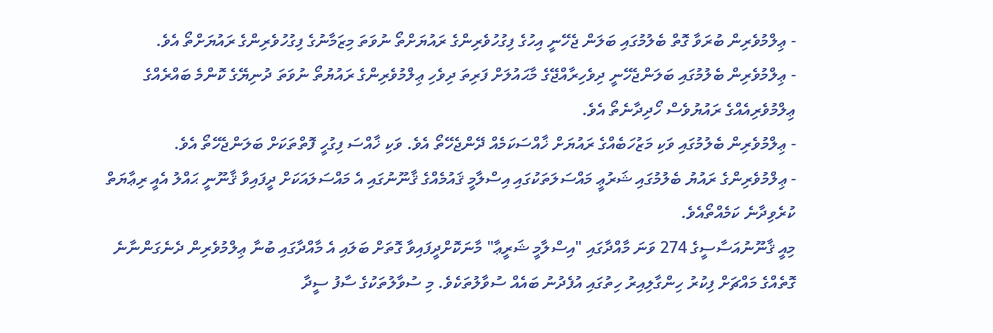- ޢިލްމުވެރިން ބުރަވާ ގޮތް ބެލުމުގައި ބަލަން ޖެހޭނީ އިހުގެ ފިގުހުވެރިންގެ ރައުޔަށްތޯ ނުވަތަ މިޒަމާނުގެ ފިގުހުވެރިންގެ ރައުޔަށްތޯ އެވެ.
- ޢިލްމުވެރިން ބެލުމުގައި ބަލަންޖެހޭނީ ދިވެހިރާއްޖޭގެ މާޙައުލަށް ފަރިތަ ދިވެހި ޢިލްމުވެރިންގެ ރައުޔުތޯ ނުވަތަ ދުނިޔޭގެ ކޮންމެ ބައްރެއްގެ ޢިލްމުވެރިއެއްގެ ރައުޔުވެސް ހޯދިދާނެތޯ އެވެ.
- ޢިލްމުވެރިން ބެލުމުގައި ވަކި މަޒުހަބެއްގެ ރައުޔަށް ޚާއްސަކަމެއް ދޭންޖެހޭތޯ އެވެ. ވަކި ޚާއްސަ ފިގުހީ ފޮތްތަކަށް ބަލަންޖެހޭތޯ އެވެ.
- ޢިލްމުވެރިންގެ ރައުޔު ބެލުމުގައި ޝަރުޢީ މައްސަލަތަކުގައި އިސްލާމީ ޤައުމެއްގެ ޤާނޫނުގައި އެ މައްސަލައަކަށް ދީފައިވާ ޤާނޫނީ ޙައްލު އެއީ ރިޢާޔަތް ކުރެވިދާނެ ކަމެއްތޯއެވެ.
މިއީ ޤާނޫނުއަސާސީގެ 274 ވަނަ މާއްދާގައި "އިސްލާމީ ޝަރީޢާ" މާނަކޮށްދީފައިވާ ގޮތަށް ބަލައި އެ މާއްދާގައި ބުނާ ޢިލްމުވެރިން ދެނެގަންނާނެ ގޮތެއްގެ މައްޗަށް ފިކުރު ހިންގާލިއިރު ހިތުގައި އުފެދުނު ބައެއް ސުވާލުތަކެވެ. މި ސުވާލުތަކުގެ ސާފު ސީދާ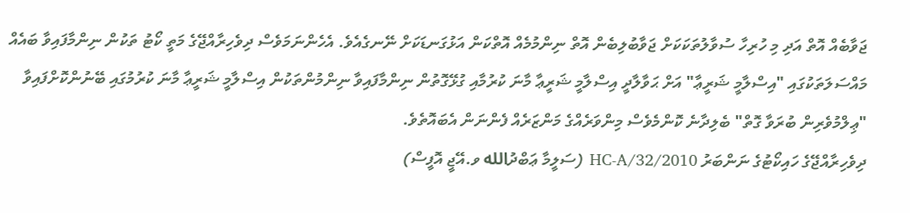ޖަވާބެއް އޮތް އަދި މި ހުރިހާ ސުވާލުތަކަކަށް ޖަވާބުލިބެން އޮތް ނިންމުމެއް އޮތްކަން އަޅުގަނޑަކަށް ނޭނގެއެވެ. އެހެންނަމަވެސް ދިވެހިރާއްޖޭގެ މަތީ ކޯޓު ތަކުން ނިންމާފައިވާ ބައެއް މައްސަލަތަކުގައި "އިސްލާމީ ޝަރީޢާ" އަށް ޙަވާލާދީ އިސްލާމީ ޝަރީޢާ މާނަ ކުރުމާއި ގުޅޭގޮތުން ނިންމާފައިވާ ނިންމުންތަކުން އިސްލާމީ ޝަރީޢާ މާނަ ކުރުމުގައި ބޭނުންކޮށްފައިވާ "ޢިލްމުވެރިން ބުރަވާ ގޮތް" ބެލިދާނެ ކޮންމެވެސް މިންވަރެއްގެ މަންޒަރެއް ފެންނަން އެބައޮތެވެ.
ދިވެހިރާއްޖޭގެ ހައިކޯޓުގެ ނަންބަރު 2010/HC-A/32 (ސަލީމާ ޢަބްދުالله ވ.އޭޖީ އޮފީސް)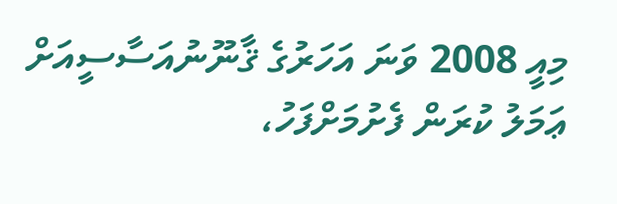މިއީ 2008 ވަނަ އަހަރުގެ ޤާނޫނުއަސާސީއަށް ޢަމަލު ކުރަން ފެށުމަށްފަހު،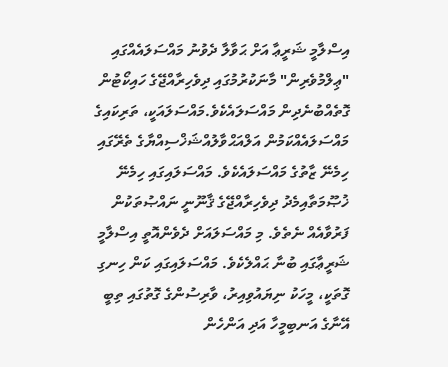އިސްލާމީ ޝަރީޢާ އަށް ޙަވާލާ ދެވުނު މައްސަލައެއްގައި "ޢިލްމުވެރިން" މާނަކުރުމުގައި ދިވެހިރާއްޖޭގެ ހައިކޯޓުން ގޮތެއްބުނެދިން މައްސަލައެކެވެ.މައްސަލައަކީ، ތަރިކައިގެ މައްސަލައެއްކަމުން އަލްއަޙްވާލުއްޝަޚްސިއްޔާގެ ތެރޭގައި ހިމެނޭ ޒާތުގެ މައްސަލައެކެވެ. މައްސަލައިގައި ހިމެނޭ ޚުޞޫމަތާއިމެދު ދިވެހިރާއްޖޭގެ ޤާނޫނީ ނައްޞުތަކުން ފަރުވާއެއް ނެތެވެ. މި މައްސަލައަށް ދެވެންއޮތީ އިސްލާމީ ޝަރީޢާގައި ބުނާ ޙައްލެކެވެ. މައްސަލައިގައި ކަން ހިނގި ގޮތަކީ، މީހަކު ނިޔައުވިއިރު، ވާރިސުންގެ ގޮތުގައި ތިބީ އޭނާގެ އަނބިމީހާ އަދި އަންހެން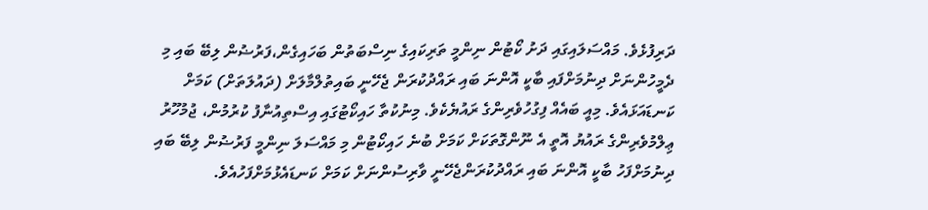ދަރިފުޅެވެ. މައްސަލައިގައި ދަށު ކޯޓުން ނިންމީ ތަރިކައިގެ ނިސްބަތުން ބަހައިގެން،ފަރުޟުން ލިބޭ ބައި މި ދެމީހުންނަށް ދިނުމަށްފައި ބާކީ އޮންނަ ބައި ރައްދުކުރަން ޖެހޭނީ ބައިތުލްމާލަށް (ދައުލަތަށް) ކަމަށް ކަނޑައަޅައެވެ. މިއީ ބައެއް ފިގުހުވެރިންގެ ރައުޔެކެވެ. މިނުކުތާ ހައިކޯޓުގައި އިސްތިއުނާފު ކުރުމުން، ޖުމުހޫރު ޢިލްމުވެރިންގެ ރައުޔު އޮތީ އެ ނޫންގޮތަކަށް ކަމަށް ބުނެ ހައިކޯޓުން މި މައްސަލަ ނިންމީ ފަރުޟުން ލިބޭ ބައި ދިނުމަށްފަހު ބާކީ އޮންނަ ބައި ރައްދުކުރަންޖެހޭނީ ވާރިސުންނަށް ކަމަށް ކަނޑައެޅުމަށްފަހުއެވެ.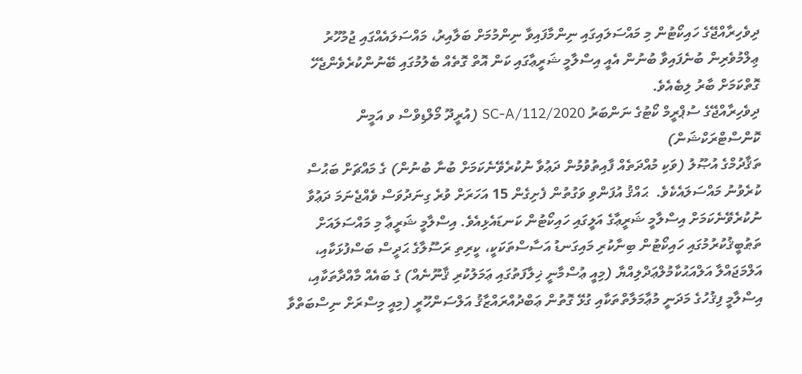ދިވެހިރާއްޖޭގެ ހައިކޯޓުން މި މައްސަލައިގައި ނިންމާފައިވާ ނިންމުމަށް ބަލާއިރު، މައްސަލައެއްގައި ޖުމުހޫރު ޢިލްމުވެރިން ބުނެފައިވާ ބުނުން އެއީ އިސްލާމީ ޝަރީޢާގައި ކަން އޮތް ގޮތެއް ބެލުމުގައި ބޭނުންކުރެވެންޖެހޭ ގޮތްކަމަށް ބާރު ލިބެއެވެ.
ދިވެހިރާއްޖޭގެ ސުޕްރީމް ކޯޓުގެ ނަންބަރު 2020/SC-A/112 (އުރީދޫ މޯލްޑިވްސް ވ އަމީން ކޮންސްޓްރަކްޝަން)
ތަޤާދުމްގެ އުޞޫލު (ވަކި މުއްދަތެއް ފާއިތުވުމުން ދަޢުވާ ނުކުރެވޭނެކަމަށް ބުނާ ބުނުން) ގެ މައްޗަށް ބަޙުސް ކުރެވުނު މައްސަލައެކެވެ.  ޙައްޤު އުފަންވި ވަގުތުން ފެށިގެން 15 އަހަރަށް ވުރެ ގިނަދުވަސް ވެއްޖެނަމަ ދަޢުވާ ނުކުރެވޭނެކަމަށް އިސްލާމީ ޝަރީޢާގެ އަލީގައި ހައިކޯޓުން ކަނޑައެޅިއެވެ. އިސްލާމީ ޝަރީޢާ މި މައްސަލައަށް ތަޠުބީޤުކުރުމުގައި ހައިކޯޓުން ބިނާކުރި މައިގަނޑު އަސާސްތަކަކީ، ކީރިތި ރަސޫލާގެ ޙަދީސް ބަސްފުޅަކާއި، އަލްމަޖައްލާ އަލްއަޙުކާމުލްޢަދްލިއްޔާ (މިއީ ޢުސްމާނީ ޚިލާފަތުގައި ޢަމަލުކުރި ޤާނޫނެއް) ގެ ބައެއް މާއްދާތަކާއި، އިސްލާމީ ފިޤުހުގެ މަދަނީ މުޢާމަލާތްތަކާއި ގުޅޭ ގޮތުން ޢަބްދުއްރައްޒާޤު އަލްސަންހޫރީ (މިއީ މިސްރަށް ނިސްބަތްވާ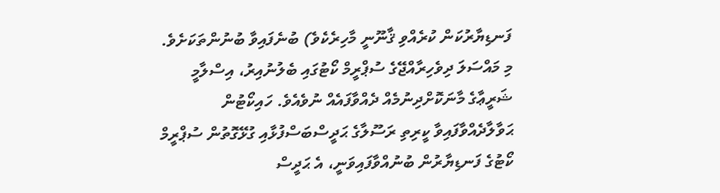ފަނޑިޔާރުކަން ކުރެއްވި ޤާނޫނީ މާހިރެކެވެ) ބުނެފައިވާ ބުނުންތަކަށެވެ.
މި މައްސަލަ ދިވެހިރާއްޖޭގެ ސުޕްރީމް ކޯޓުގައި ބެލުނުއިރު، އިސްލާމީ ޝަރީޢާގެ މާނަކޮށްދިނުމެއް ދެއްވާފައެއް ނުވެއެވެ. ހައިކޯޓުން ޙަވާލާދެއްވާފައިވާ ކީރިތި ރަސޫލާގެ ޙަދީސްބަސްފުޅާއި ގުޅޭގޮތުން ސުޕްރީމް ކޯޓުގެ ފަނޑިޔާރުން ބުނުއްވާފައިވަނީ، އެ ޙަދީސް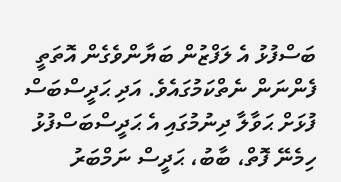ބަސްފުޅު އެ ލަފްޒުން ބަޔާންވެގެން އޮތަތީ ފެންނަން ނެތްކަމުގައެވެ. އަދި ޙަދީސްބަސް ފުޅަށް ޙަވާލާ ދިނުމުގައި އެ ޙަދީސްބަސްފުޅު ހިމެނޭ ފޮތް، ބާބު، ޙަދީސް ނަމްބަރު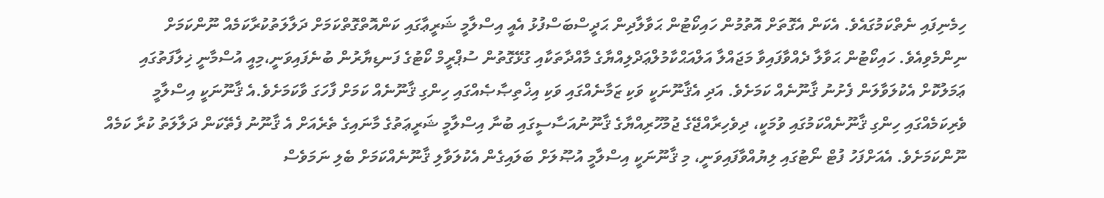ހިމެނިފައި ނެތްކަމުގައެވެ. އެކަން އެގޮތަށް އޮތުމުން ހައިކޯޓުން ޙަވާލާދިން ޙަދީސްބަސްފުޅު އެއީ އިސްލާމީ ޝަރީޢާގައި ކަންއޮތްގޮތްކަމަށް ދަލާލަތުކުރާކަމެއް ނޫންކަމަށް ނިންމެވިއެވެ. ހައިކޯޓުން ޙަވާލާ ދެއްވާފައިވާ މަޖައްލާ އަލްއަޙްކާމުލްޢަދްލިއްޔާގެ މާއްދާތަކާއި ގުޅޭގޮތުން ސުޕްރީމް ކޯޓުގެ ފަނޑިޔާރުން ބުނެފައިވަނީ،މިއީ އުސްމާނީ ޚިލާފަތުގައި ޢަމަލުކޮށް އެކުލަވާލަން ފެށުނު ޤާނޫނެއް ކަމަށެވެ. އަދި އެޤާނޫނަކީ ވަކި ޒަމާނެއްގައި ވަކި އިޚްތިޞާޞެއްގައި ހިންގި ޤާނޫނެއް ކަމަށް ފާހަގަ ވާކަމަށެވެ.އެ ޤާނޫނަކީ އިސްލާމީ ވެރިކަމެއްގައި ހިންގި ޤާނޫނެއްކަމުގައި ވުމަކީ، ދިވެހިރާއްޖޭގެ ޖުމުހޫރިއްޔާގެ ޤާނޫނުއަސާސީގައި ބުނާ އިސްލާމީ ޝަރީޢަތުގެ މާނައިގެ ތެރެއަށް އެ ޤާނޫނު ފެތޭކަން ދަލާލަތު ކުރާ ކަމެއް ނޫންކަމަށެވެ. އެއަށްފަހު ފުޓް ނޯޓުގައި ލިޔުއްވާފައިވަނީ، މި ޤާނޫނަކީ އިސްލާމީ އުޞޫލަށް ބަލައިގެން އެކުލަވާލި ޤާނޫނެއްކަމަށް ބެލި ނަމަވެސް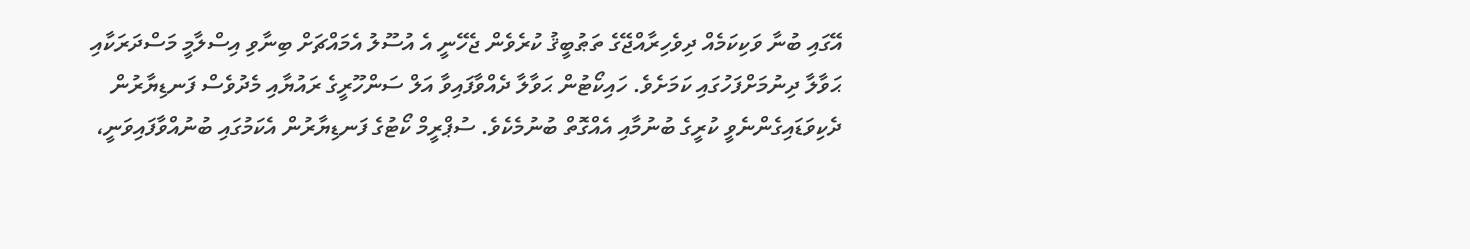އޭގައި ބުނާ ވަކިކަމެއް ދިވެހިރާއްޖޭގެ ތަޠުބީޤު ކުރެވެން ޖެހޭނީ އެ އުސޫލު އެމައްޗަށް ބިނާވި އިސްލާމީ މަސްދަރަކާއި ޙަވާލާ ދިނުމަށްފަހުގައި ކަމަށެވެ. ހައިކޯޓުން ޙަވާލާ ދެއްވާފައިވާ އަލް ސަންހޫރީގެ ރައުޔާއި މެދުވެސް ފަނޑިޔާރުން ދެކިވަޑައިގެންނެވީ ކުރީގެ ބުނުމާއި އެއްގޮތް ބުނުމެކެވެ. ސުޕްރީމް ކޯޓުގެ ފަނޑިޔާރުން އެކަމުގައި ބުނުއްވާފައިވަނީ،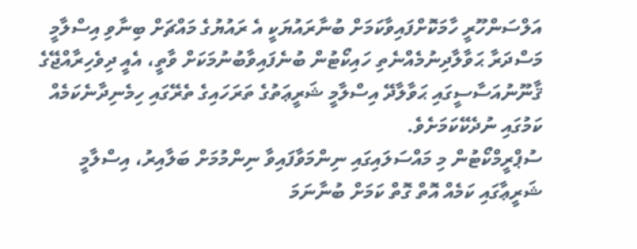އަލްސަންހޫރީ ހާމަކޮށްފައިވާކަމަށް ބުނާރައުޔަކީ އެ ރައުޔުގެ މައްޗަށް ބިނާވި އިސްލާމީ މަސްދަރާ ޙަވާލާދިނުމެއްނެތި ހައިކޯޓުން ބުނެފައިވާބުނުމަކަށް ވާތީ، އެއީ ދިވެހިރާއްޖޭގެ ޤާނޫނުއަސާސީގައި ޙަވާލާދޭ އިސްލާމީ ޝަރީޢަތުގެ ތަރަހައިގެ ތެރޭގައި ހިމެނިދާނެކަމެއް ކަމުގައި ނުދެކޭކަމަށެވެ.
ސުޕްރީމްކޯޓުން މި މައްސަލައިގައި ނިންމަވާފައިވާ ނިންމުމަށް ބަލާއިރު، އިސްލާމީ ޝަރީޢާގައި ކަމެއް އޮތް ގޮތް ކަމަށް ބުނާނަމަ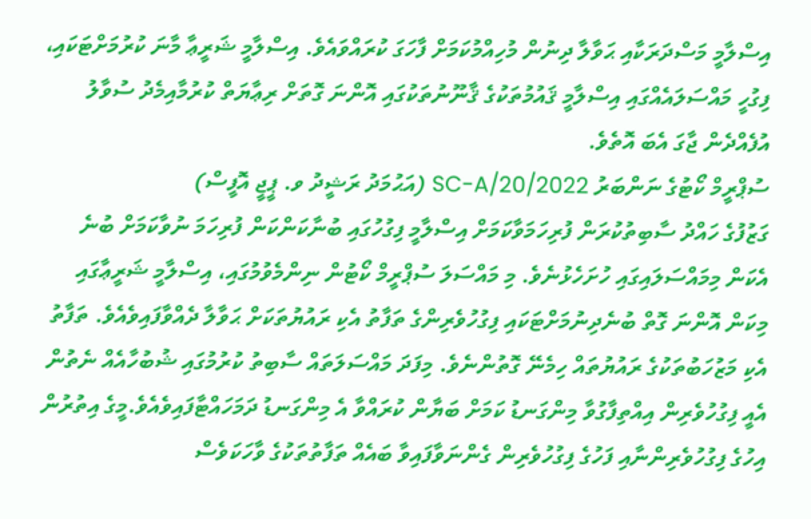އިސްލާމީ މަސްދަރަކާއި ޙަވާލާ ދިނުން މުހިއްމުކަމަށް ފާހަގަ ކުރައްވައެވެ. އިސްލާމީ ޝަރީޢާ މާނަ ކުރުމަށްޓަކައި، ފިގުހީ މައްސަލައެއްގައި އިސްލާމީ ޤައުމުތަކުގެ ޤާނޫނުތަކުގައި އޮންނަ ގޮތަށް ރިޢާޔަތް ކުރުމާއިމެދު ސުވާލު އުފެއްދެން ޖާގަ އެބަ އޮތެވެ.
ސުޕްރީމް ކޯޓުގެ ނަންބަރު 2022/SC-A/20 (އަޙުމަދު ރަޝީދު ވ. ޕީޖީ އޮފީސް)
ގަޒުފުގެ ހައްދު ސާބިތުކުރަން ފުރިހަމަވާކަމަށް އިސްލާމީ ފިގުހުގައި ބުނާކަންކަން ފުރިހަމަ ނުވާކަމަށް ބުނެ އެކަން މިމައްސަލައިގައި ހުށަހެޅުނެވެ. މި މައްސަލަ ސުޕްރީމް ކޯޓުން ނިންމެވުމުގައި، އިސްލާމީ ޝަރީޢާގައި މިކަން އޮންނަ ގޮތް ބުނެދިނުމަށްޓަކައި ފިގުހުވެރިންގެ ތަފާތު އެކި ރައުޔުތަކަށް ޙަވާލާ ދެއްވާފައިވެއެވެ. ތަފާތު އެކި މަޒުހަބުތަކުގެ ރައުޔުތައް ހިމެނޭ ގޮތުންނެވެ. މިފަދަ މައްސަލަތައް ސާބިތު ކުރުމުގައި ޝުބުހާއެއް ނެތުން އެއީ ފިގުހުވެރިން އިއްތިފާގުވާ މިންގަނޑު ކަމަށް ބަޔާން ކުރައްވާ އެ މިންގަނޑު ދަމަހައްޓާފައިވެއެވެ.މީގެ އިތުރުން އިހުގެ ފިގުހުވެރިންނާއި ފަހުގެ ފިގުހުވެރިން ގެންނަވާފައިވާ ބައެއް ތަފާތުތަކުގެ ވާހަކަވެސް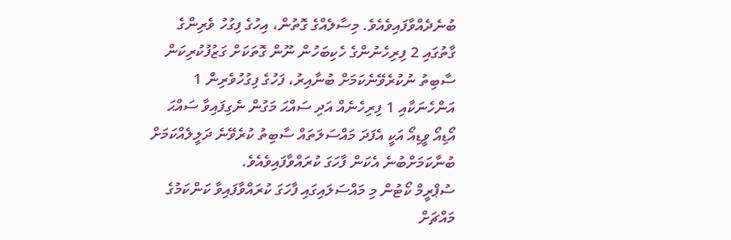ބުނެދެއްވާފައިވެއެވެ. މިސާލެއްގެ ގޮތުން، އިހުގެ ފިގުހު ވެރިންގެ ގާތުގައި 2 ފިރިހެނުންގެ ހެކިބަހުން ނޫން ގޮތަކަށް ގަޒުފުކުރިކަން ސާބިތު ނުކުރެވޭނެކަމަށް ބުނާއިރު، ފަހުގެ ފިގުހުވެރިން 1 އަންހެނަކާއި 1 ފިރިހެނެއް އަދި ސައްޙަ މަގުން ނެގިފައިވާ ސައްޙަ އޯޑިއޯ ވީޑިއޯ އަކީ އެފަދަ މައްސަލަތައް ސާބިތު ކުރެވޭނެ ދަލީލެއްކަމަށް ބުނާކަމަށްބުނެ އެކަން ފާހަގަ ކުރައްވާފައިވެއެވެ.
ސުޕްރީމް ކޯޓުން މި މައްސަލައިގައި ފާހަގަ ކުރައްވާފައިވާ ކަންކަމުގެ މައްޗަށް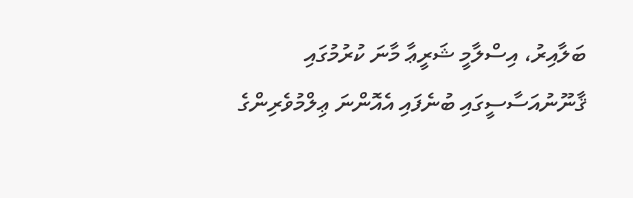ބަލާއިރު، އިސްލާމީ ޝަރީޢާ މާނަ ކުރުމުގައި ޤާނޫނުއަސާސީގައި ބުނެފައި އެއޮންނަ ޢިލްމުވެރިންގެ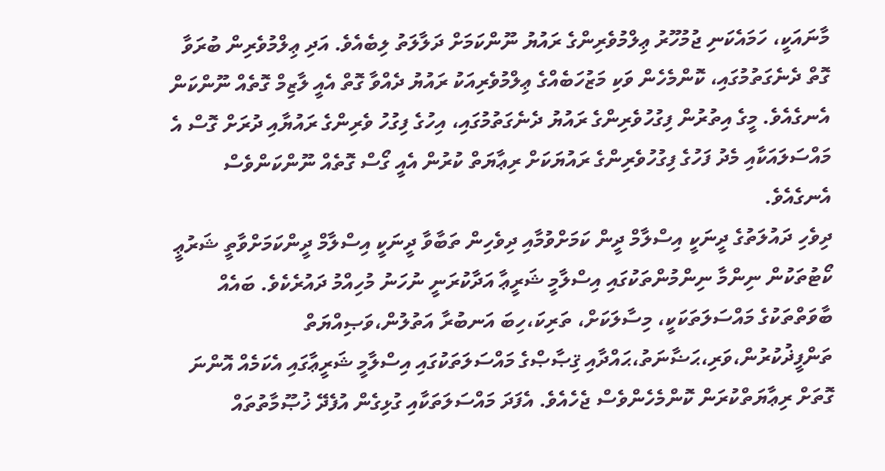މާނައަކީ، ހަމައެކަނި ޖުމުހޫރު ޢިލްމުވެރިންގެ ރައުޔު ނޫންކަމަށް ދަލާލަތު ލިބެއެވެ. އަދި ޢިލްމުވެރިން ބުރަވާ ގޮތް ދެނެގަތުމުގައި، ކޮންމެހެން ވަކި މަޒުހަބެއްގެ ޢިލްމުވެރިއަކު ރައުޔު ދެއްވާ ގޮތް އެއީ ލާޒިމް ގޮތެއް ނޫންކަން އެނގެއެވެ. މީގެ އިތުރުން ފިގުހުވެރިންގެ ރައުޔު ދެނެގަތުމުގައި، އިހުގެ ފިގުހު ވެރިންގެ ރައުޔާއި ދުރަށް ގޮސް އެ މައްސަލައަކާއި މެދު ފަހުގެ ފިގުހުވެރިންގެ ރައުޔަކަށް ރިޢާޔަތް ކުރުން އެއީ ގޯސް ގޮތެއް ނޫންކަންވެސް އެނގެއެވެ.
ދިވެހި ދައުލަތުގެ ދީނަކީ އިސްލާމް ދީން ކަމަށްވުމާއި ދިވެހިން ތަބާވާ ދީނަކީ އިސްލާމް ދީންކަމަށްވާތީ ޝަރުޢީ ކޯޓުތަކުން ނިންމާ ނިންމުންތަކުގައި އިސްލާމީ ޝަރީޢާ އަދާކުރަނީ ނުހަނު މުހިއްމު ދައުރެކެވެ. ބައެއް ބާވަތްތަކުގެ މައްސަލަތަކަކީ، މިސާލަކަށް، ތަރިކަ،ހިބަ އަނބުރާ އަތުލުން،ވަޞިއްޔަތް ތަންފީޛުކުރުން،ވަރި،ޙަޟާނަތު،ޙައްދާއި ޤިޞާޞްގެ މައްސަލަތަކުގައި އިސްލާމީ ޝަރީޢާގައި އެކަމެއް އޮންނަ ގޮތަށް ރިޢާޔަތްކުރަން ކޮންމެހެންވެސް ޖެހެއެވެ. އެފަދަ މައްސަލަތަކާއި ގުޅިގެން އުފެދޭ ޚުޞޫމާތުތައް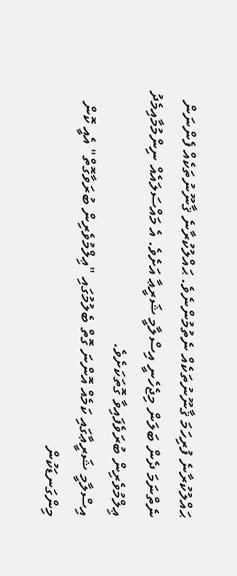ޙައްލުކުރާނެ ފުރިހަމަ ޤާނޫނުތަކެއް ނެތުމުންނެވެ. ޙައްލުކުރާނެ ޤާނޫނުތަކެއް ފެންނަން ނެތްނަމަ ދެން ބަލަން މިޖެހެނީ އިސްލާމީ ޝަރީޢާ އަށެވެ. އެ މައްސަލައެއް ނިންމުމާއިމެދު ޢިލްމުވެރިން ބުރަވެފައިވާ ގޮތަކަށެވެ.
އިސްލާމީ ޝަރީޢާގައި ކަމެއް އޮންނަ ގޮތް ބެލުމުގައި "ޢިލްމުވެރިން ބުރަވާގޮތް" އެއީ ކޮން މިންގަނޑަކުން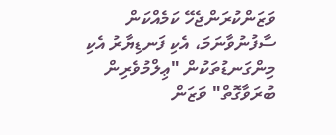ވަޒަންކުރަންޖެހޭ ކަމެއްކަން ސާފުނުވާނަމަ، އެކި ފަނޑިޔާރު އެކި މިންގަނޑުތަކުން "ޢިލްމުވެރިން ބުރަވާގޮތް" ވަޒަން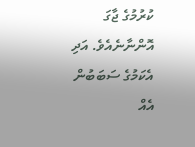ކުރުމުގެ ޖާގަ އޮންނާނެއެވެ. އަދި އެކަމުގެ ސަބަބުން އެއް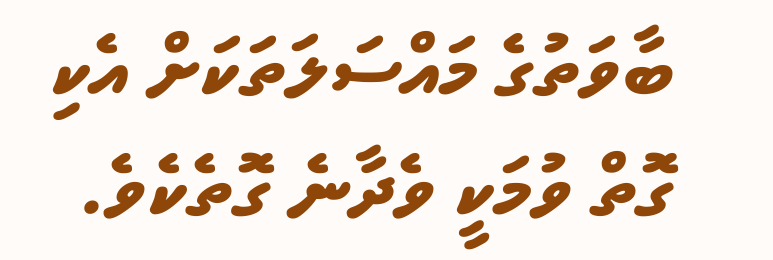ބާވަތުގެ މައްސަލަތަކަށް އެކި ގޮތް ވުމަކީ ވެދާނެ ގޮތެކެވެ.